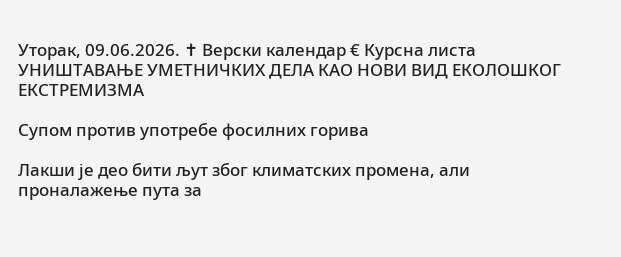Уторак, 09.06.2026. ✝ Верски календар € Курсна листа
УНИШТАВАЊЕ УМЕТНИЧКИХ ДЕЛА КАО НОВИ ВИД ЕКОЛОШКОГ ЕКСТРЕМИЗМА

Супом против употребе фосилних горива

Лакши је део бити љут због климатских промена, али проналажење пута за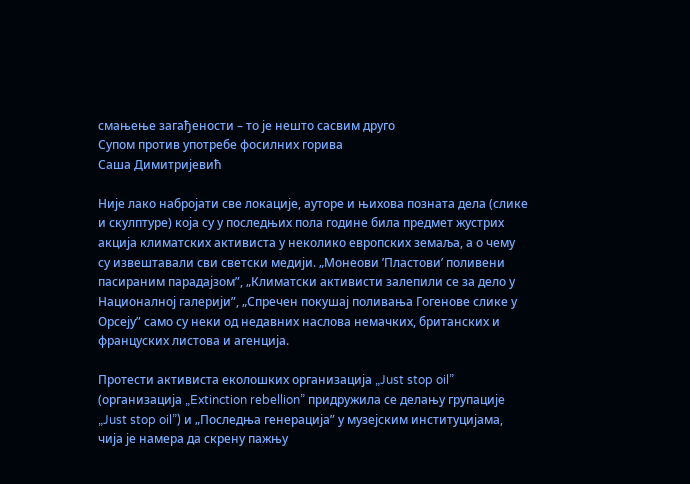смањење загађености – то је нешто сасвим друго
Супом против употребе фосилних горива
Саша Димитријевић

Није лако набројати све локације, ауторе и њихова позната дела (слике и скулптуре) која су у последњих пола године била предмет жустрих акција климатских активиста у неколико европских земаља, а о чему су извештавали сви светски медији. „Монеови ’Пластови’ поливени пасираним парадајзом”, „Климатски активисти залепили се за дело у Националној галерији”, „Спречен покушај поливања Гогенове слике у Орсеју” само су неки од недавних наслова немачких, британских и француских листова и агенција.

Протести активиста еколошких организација „Just stop oil” (организација „Extinction rebellion” придружила се делању групације „Just stop oil”) и „Последња генерација” у музејским институцијама, чија је намера да скрену пажњу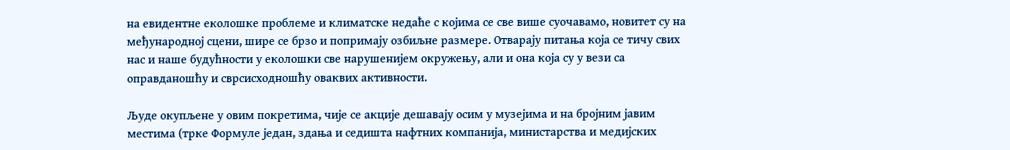на евидентне еколошке проблеме и климатске недаће с којима се све више суочавамо, новитет су на међународној сцени, шире се брзо и попримају озбиљне размере. Отварају питања која се тичу свих нас и наше будућности у еколошки све нарушенијем окружењу, али и она која су у вези са оправданошћу и сврсисходношћу оваквих активности.

Људе окупљене у овим покретима, чије се акције дешавају осим у музејима и на бројним јавим местима (трке Формуле један, здања и седишта нафтних компанија, министарства и медијских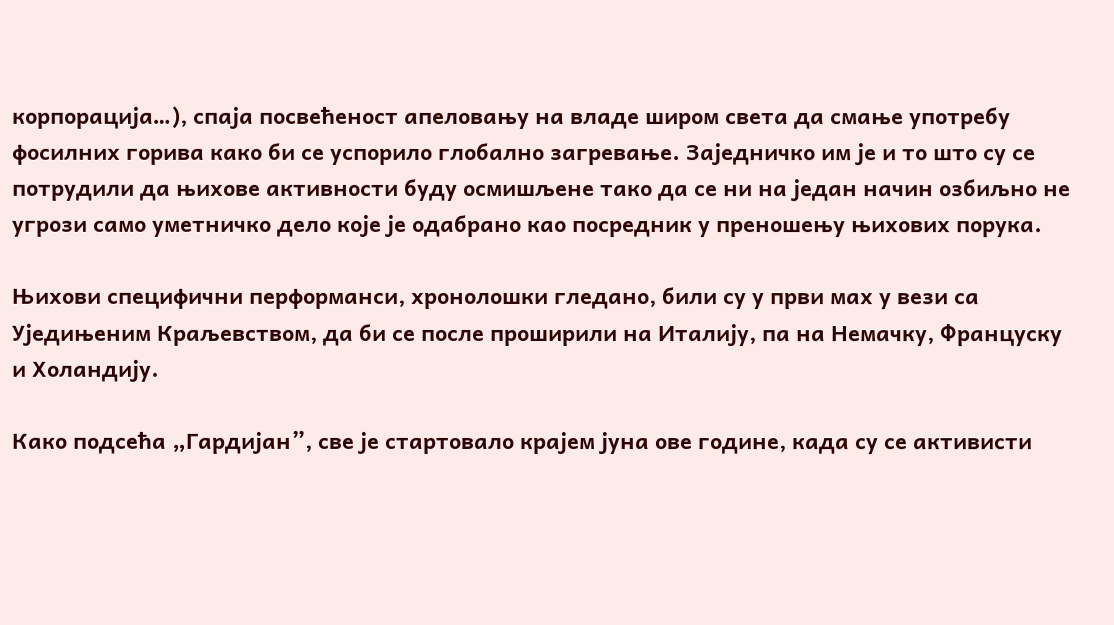корпорација…), спаја посвећеност апеловању на владе широм света да смање употребу фосилних горива како би се успорило глобално загревање. Заједничко им је и то што су се потрудили да њихове активности буду осмишљене тако да се ни на један начин озбиљно не угрози само уметничко дело које је одабрано као посредник у преношењу њихових порука.

Њихови специфични перформанси, хронолошки гледано, били су у први мах у вези са Уједињеним Краљевством, да би се после проширили на Италију, па на Немачку, Француску и Холандију.

Како подсећа „Гардијан”, све је стартовало крајем јуна ове године, када су се активисти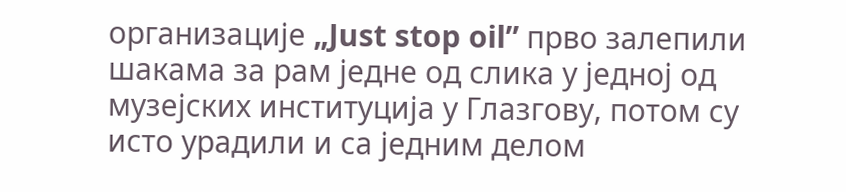организације „Just stop oil” прво залепили шакама за рам једне од слика у једној од музејских институција у Глазгову, потом су исто урадили и са једним делом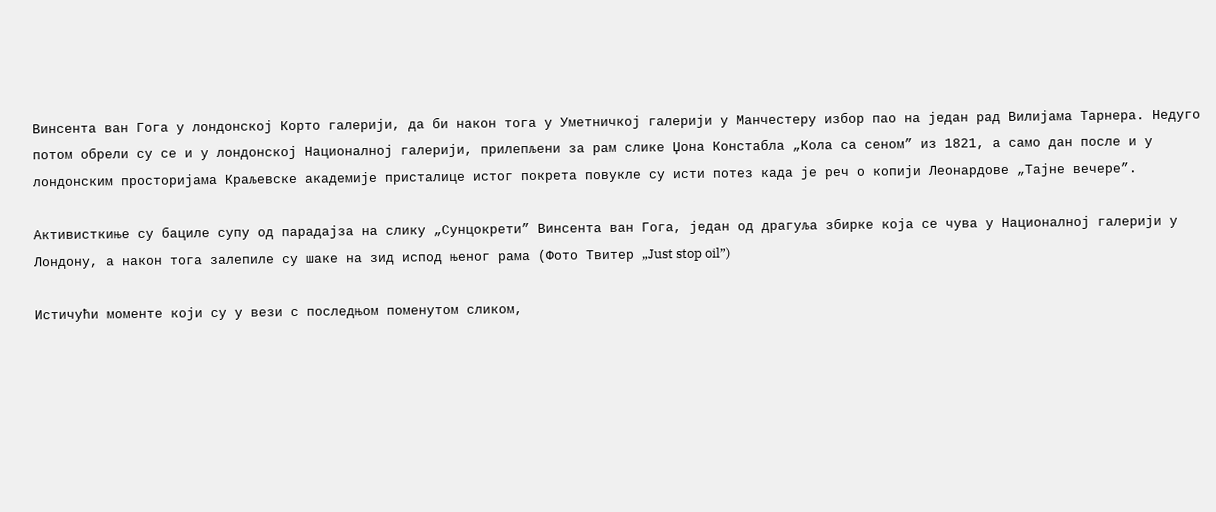Винсента ван Гога у лондонској Корто галерији, да би након тога у Уметничкој галерији у Манчестеру избор пао на један рад Вилијама Тарнера. Недуго потом обрели су се и у лондонској Националној галерији, прилепљени за рам слике Џона Констабла „Кола са сеном” из 1821, а само дан после и у лондонским просторијама Краљевске академије присталице истог покрета повукле су исти потез када је реч о копији Леонардове „Тајне вечере”.

Активисткиње су бациле супу од парадајза на слику „Сунцокрети” Винсента ван Гога, један од драгуља збирке која се чува у Националној галерији у Лондону, а након тога залепиле су шаке на зид испод њеног рама (Фото Твитер „Just stop oil”)

Истичући моменте који су у вези с последњом поменутом сликом,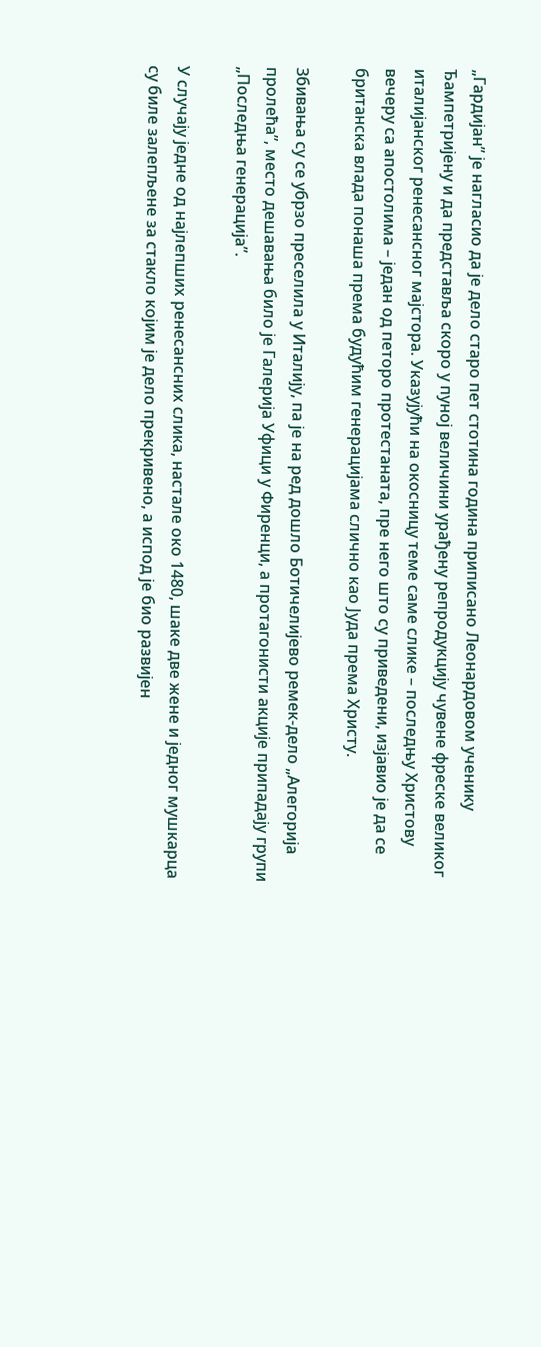„Гардијан” је нагласио да је дело старо пет стотина година приписано Леонардовом ученику Ђампетријену и да представља скоро у пуној величини урађену репродукцију чувене фреске великог италијанског ренесансног мајстора. Указујући на окосницу теме саме слике – последњу Христову вечеру са апостолима – један од петоро протестаната, пре него што су приведени, изјавио је да се британска влада понаша према будућим генерацијама слично као Јуда према Христу.

Збивања су се убрзо преселила у Италију, па је на ред дошло Ботичелијево ремек-дело „Алегорија пролећа”, место дешавања било је Галерија Уфици у Фиренци, а протагонисти акције припадају групи „Последња генерација”.

У случају једне од најлепших ренесансних слика, настале око 1480, шаке две жене и једног мушкарца су биле залепљене за стакло којим је дело прекривено, а испод је био развијен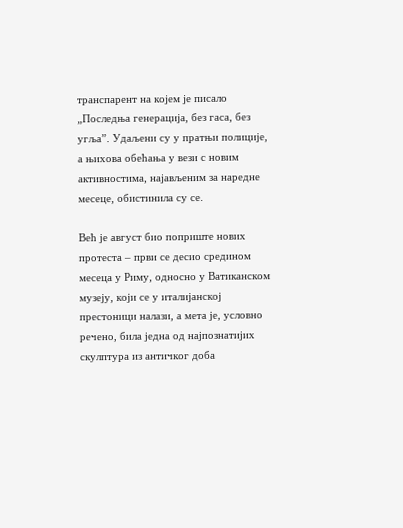транспарент на којем је писало „Последња генерација, без гаса, без угља”. Удаљени су у пратњи полиције, а њихова обећања у вези с новим активностима, најављеним за наредне месеце, обистинила су се.

Већ је август био поприште нових протеста – први се десио средином месеца у Риму, односно у Ватиканском музеју, који се у италијанској престоници налази, а мета је, условно речено, била једна од најпознатијих скулптура из античког доба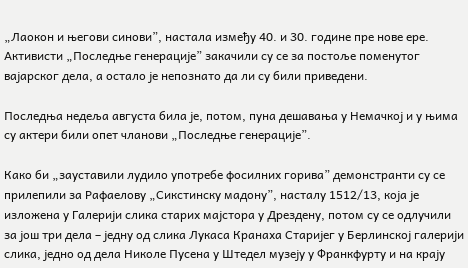„Лаокон и његови синови”, настала између 40. и 30. године пре нове ере. Активисти „Последње генерације” закачили су се за постоље поменутог вајарског дела, а остало је непознато да ли су били приведени.

Последња недеља августа била је, потом, пуна дешавања у Немачкој и у њима су актери били опет чланови „Последње генерације”.

Како би „зауставили лудило употребе фосилних горива” демонстранти су се прилепили за Рафаелову „Сикстинску мадону”, насталу 1512/13, која је изложена у Галерији слика старих мајстора у Дрездену, потом су се одлучили за још три дела – једну од слика Лукаса Кранаха Старијег у Берлинској галерији слика, једно од дела Николе Пусена у Штедел музеју у Франкфурту и на крају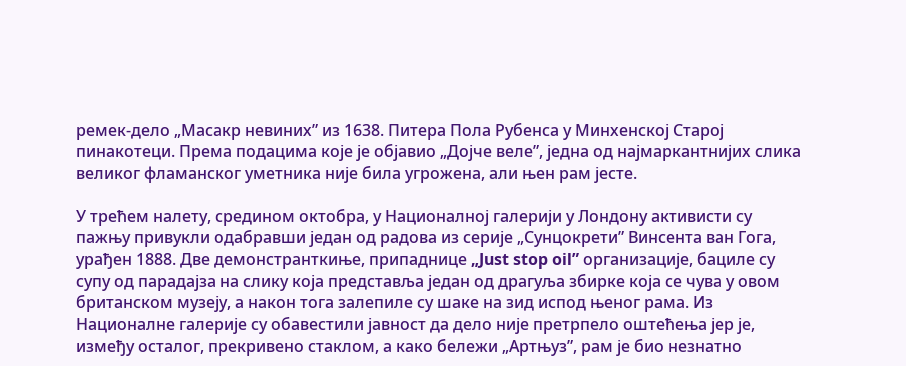ремек-дело „Масакр невиних” из 1638. Питера Пола Рубенса у Минхенској Старој пинакотеци. Према подацима које је објавио „Дојче веле”, једна од најмаркантнијих слика великог фламанског уметника није била угрожена, али њен рам јесте.

У трећем налету, средином октобра, у Националној галерији у Лондону активисти су пажњу привукли одабравши један од радова из серије „Сунцокрети” Винсента ван Гога, урађен 1888. Две демонстранткиње, припаднице „Just stop oil” организације, бациле су супу од парадајза на слику која представља један од драгуља збирке која се чува у овом британском музеју, а након тога залепиле су шаке на зид испод њеног рама. Из Националне галерије су обавестили јавност да дело није претрпело оштећења јер је, између осталог, прекривено стаклом, а како бележи „Артњуз”, рам је био незнатно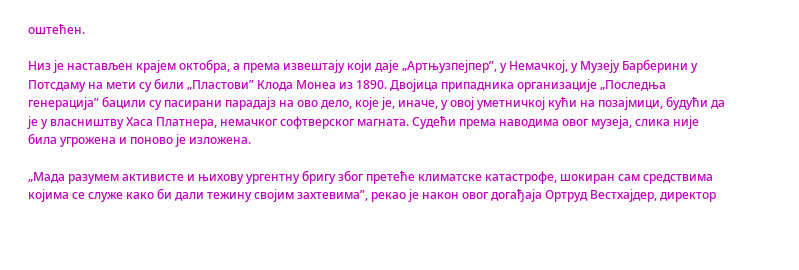оштећен.

Низ је настављен крајем октобра, а према извештају који даје „Артњузпејпер”, у Немачкој, у Музеју Барберини у Потсдаму на мети су били „Пластови” Клода Монеа из 1890. Двојица припадника организације „Последња генерација” бацили су пасирани парадајз на ово дело, које је, иначе, у овој уметничкој кући на позајмици, будући да је у власништву Хаса Платнера, немачког софтверског магната. Судећи према наводима овог музеја, слика није била угрожена и поново је изложена.

„Мада разумем активисте и њихову ургентну бригу због претеће климатске катастрофе, шокиран сам средствима којима се служе како би дали тежину својим захтевима”, рекао је након овог догађаја Ортруд Вестхајдер, директор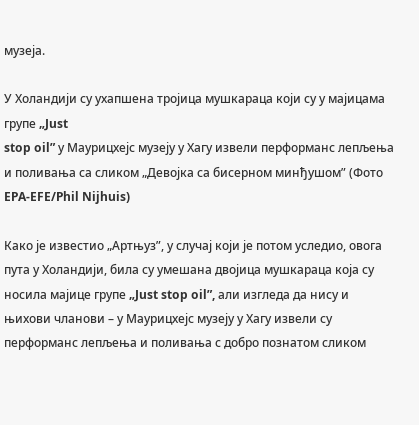музеја.

У Холандији су ухапшена тројица мушкараца који су у мајицама групе „Just
stop oil” у Маурицхејс музеју у Хагу извели перформанс лепљења и поливања са сликом „Девојка са бисерном минђушом” (Фото EPA-EFE/Phil Nijhuis)

Како је известио „Артњуз”, у случај који је потом уследио, овога пута у Холандији, била су умешана двојица мушкараца која су носила мајице групе „Just stop oil”, али изгледа да нису и њихови чланови – у Маурицхејс музеју у Хагу извели су перформанс лепљења и поливања с добро познатом сликом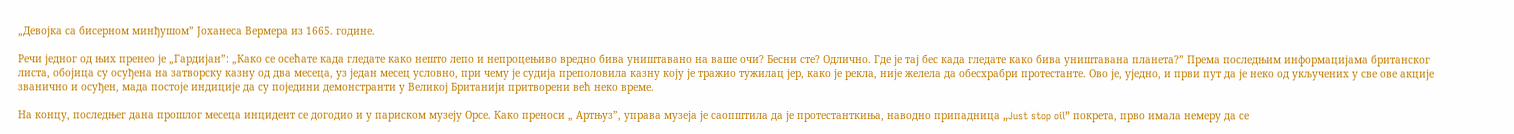„Девојка са бисерном минђушом” Јоханеса Вермера из 1665. године.

Речи једног од њих пренео је „Гардијан”: „Како се осећате када гледате како нешто лепо и непроцењиво вредно бива уништавано на ваше очи? Бесни сте? Одлично. Где је тај бес када гледате како бива уништавана планета?” Према последњим информацијама британског листа, обојица су осуђена на затворску казну од два месеца, уз један месец условно, при чему је судија преполовила казну коју је тражио тужилац јер, како је рекла, није желела да обесхрабри протестанте. Ово је, уједно, и први пут да је неко од укључених у све ове акције званично и осуђен, мада постоје индиције да су поједини демонстранти у Великој Британији притворени већ неко време.

На концу, последњег дана прошлог месеца инцидент се догодио и у париском музеју Орсе. Како преноси „ Артњуз”, управа музеја је саопштила да је протестанткиња, наводно припадница „Just stop oil” покрета, прво имала немеру да се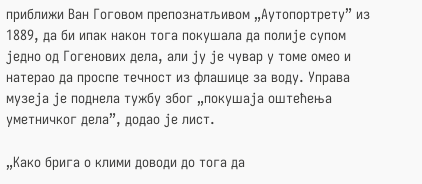приближи Ван Гоговом препознатљивом „Аутопортрету” из 1889, да би ипак након тога покушала да полије супом једно од Гогенових дела, али ју је чувар у томе омео и натерао да проспе течност из флашице за воду. Управа музеја је поднела тужбу због „покушаја оштећења уметничког дела”, додао је лист.

„Како брига о клими доводи до тога да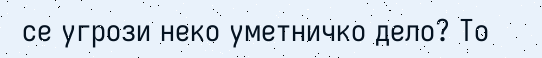се угрози неко уметничко дело? То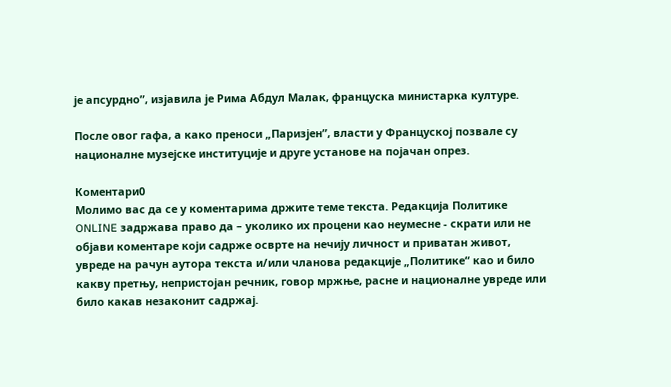је апсурдно”, изјавила је Рима Абдул Малак, француска министарка културе.

После овог гафа, а како преноси „Паризјен”, власти у Француској позвале су националне музејске институције и друге установе на појачан опрез.

Коментари0
Молимо вас да се у коментарима држите теме текста. Редакција Политике ONLINE задржава право да – уколико их процени као неумесне - скрати или не објави коментаре који садрже осврте на нечију личност и приватан живот, увреде на рачун аутора текста и/или чланова редакције „Политике“ као и било какву претњу, непристојан речник, говор мржње, расне и националне увреде или било какав незаконит садржај.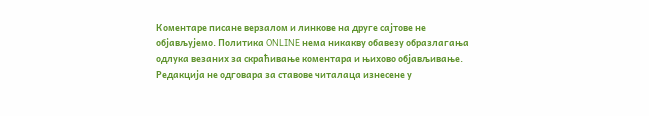Коментаре писане верзалом и линкове на друге сајтове не објављујемо. Политика ONLINE нема никакву обавезу образлагања одлука везаних за скраћивање коментара и њихово објављивање. Редакција не одговара за ставове читалаца изнесене у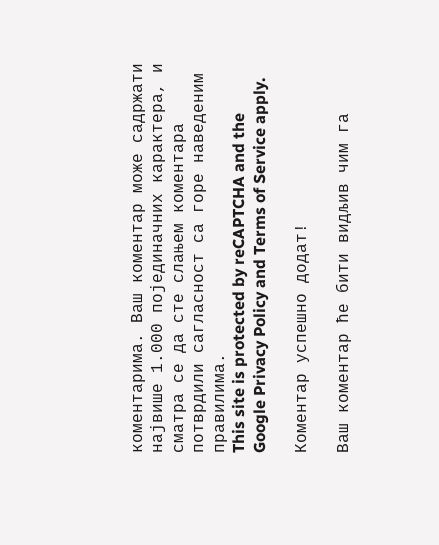коментарима. Ваш коментар може садржати највише 1.000 појединачних карактера, и сматра се да сте слањем коментара потврдили сагласност са горе наведеним правилима.
This site is protected by reCAPTCHA and the Google Privacy Policy and Terms of Service apply.

Комeнтар успeшно додат!

Ваш комeнтар ћe бити видљив чим га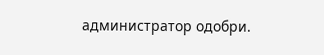администратор одобри.